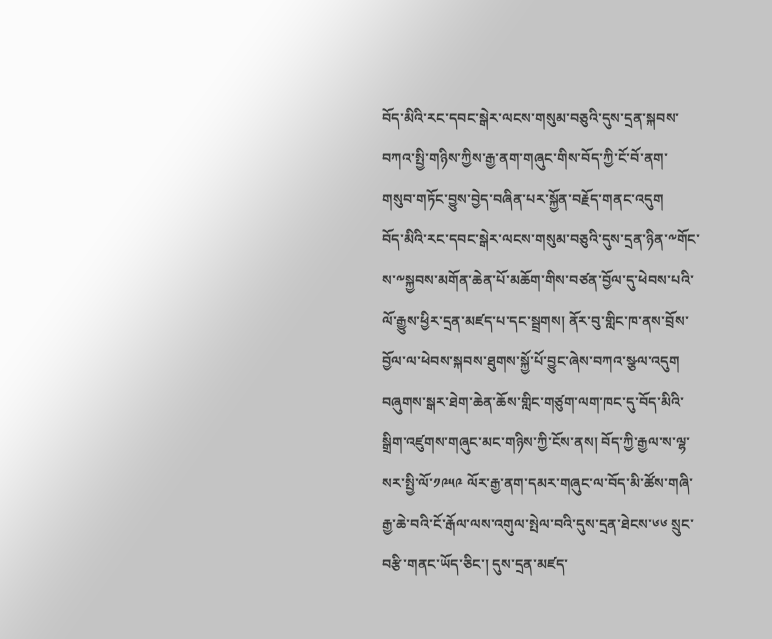བོད་མིའི་རང་དབང་སྒེར་ལངས་གསུམ་བཅུའི་དུས་དྲན་སྐབས་བཀའ་སྤྱི་གཉིས་ཀྱིས་རྒྱ་ནག་གཞུང་གིས་བོད་ཀྱི་ངོ་བོ་ནག་གསུབ་གཏོང་བྱུས་བྱེད་བཞིན་པར་སྐྱོན་བརྗོད་གནང་འདུག
བོད་མིའི་རང་དབང་སྒེར་ལངས་གསུམ་བཅུའི་དུས་དྲན་ཉིན་༸གོང་ས་༸སྐྱབས་མགོན་ཆེན་པོ་མཆོག་གིས་བཙན་བྱོལ་དུ་ཕེབས་པའི་ལོ་རྒྱུས་ཕྱིར་དྲན་མཛད་པ་དང་སྦྲགས། ནོར་བུ་གླིང་ཁ་ནས་བྲོས་བྱོལ་ལ་ཕེབས་སྐབས་ཐུགས་སྐྱོ་པོ་བྱུང་ཞེས་བཀའ་སྩལ་འདུག
བཞུགས་སྒར་ཐེག་ཆེན་ཆོས་གླིང་གཙུག་ལག་ཁང་དུ་བོད་མིའི་སྒྲིག་འཛུགས་གཞུང་མང་གཉིས་ཀྱི་ངོས་ནས། བོད་ཀྱི་རྒྱལ་ས་ལྷ་སར་སྤྱི་ལོ་༡༩༥༩ ལོར་རྒྱ་ནག་དམར་གཞུང་ལ་བོད་མི་ཚོས་གཞི་རྒྱ་ཆེ་བའི་ངོ་རྒོལ་ལས་འགུལ་སྤེལ་བའི་དུས་དྲན་ཐེངས་༦༦ སྲུང་བརྩི་གནང་ཡོད་ཅིང་། དུས་དྲན་མཛད་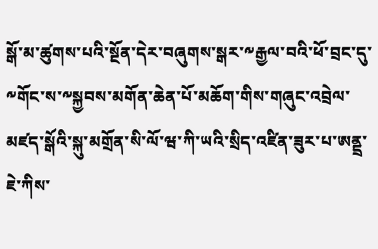སྒོ་མ་ཚུགས་པའི་སྔོན་དེར་བཞུགས་སྒར་༸རྒྱལ་བའི་ཕོ་བྲང་དུ་༸གོང་ས་༸སྐྱབས་མགོན་ཆེན་པོ་མཆོག་གིས་གཞུང་འབྲེལ་མཛད་སྒོའི་སྐུ་མགྲོན་སི་ལོ་ཝ་ཀི་ཡའི་སྲིད་འཛིན་ཟུར་པ་ཨནྡྲ་ཇེ་ཀིས་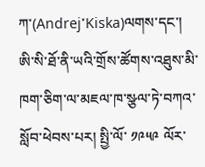ཀ་(Andrej་Kiska)ལགས་དང་། ཨི་སི་ཐོ་ནི་ཡའི་གྲོས་ཚོགས་འཐུས་མི་ཁག་ཅིག་ལ་མཇལ་ཁ་སྩལ་ཏེ་བཀའ་སློབ་ཕེབས་པར། སྤྱི་ལོ་ ༡༩༥༩ ལོར་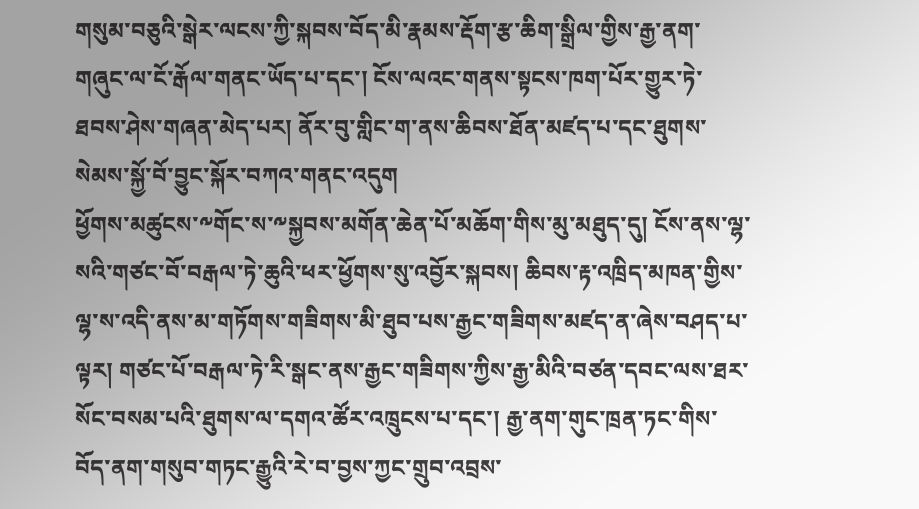གསུམ་བཅུའི་སྒེར་ལངས་ཀྱི་སྐབས་བོད་མི་རྣམས་རྡོག་རྩ་ཆིག་སྒྲིལ་གྱིས་རྒྱ་ནག་གཞུང་ལ་ངོ་རྒོལ་གནང་ཡོད་པ་དང་། ངོས་ལའང་གནས་སྟངས་ཁག་པོར་གྱུར་ཏེ་ཐབས་ཤེས་གཞན་མེད་པར། ནོར་བུ་གླིང་ག་ནས་ཆིབས་ཐོན་མཛད་པ་དང་ཐུགས་སེམས་སྐྱོ་བོ་བྱུང་སྐོར་བཀའ་གནང་འདུག
ཕྱོགས་མཚུངས་༸གོང་ས་༸སྐྱབས་མགོན་ཆེན་པོ་མཆོག་གིས་མུ་མཐུད་དུ། ངོས་ནས་ལྷ་སའི་གཙང་བོ་བརྒལ་ཏེ་ཆུའི་ཕར་ཕྱོགས་སུ་འབྱོར་སྐབས། ཆིབས་རྟ་འཁྲིད་མཁན་གྱིས་ལྷ་ས་འདི་ནས་མ་གཏོགས་གཟིགས་མི་ཐུབ་པས་རྒྱང་གཟིགས་མཛད་ན་ཞེས་བཤད་པ་ལྟར། གཙང་པོ་བརྒལ་ཏེ་རི་སྒང་ནས་རྒྱང་གཟིགས་ཀྱིས་རྒྱ་མིའི་བཙན་དབང་ལས་ཐར་སོང་བསམ་པའི་ཐུགས་ལ་དགའ་ཚོར་འཁྲུངས་པ་དང་། རྒྱ་ནག་གུང་ཁྲན་ཏང་གིས་བོད་ནག་གསུབ་གཏང་རྒྱུའི་རེ་བ་བྱས་ཀྱང་གྲུབ་འབྲས་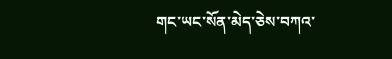གང་ཡང་སོན་མེད་ཅེས་བཀའ་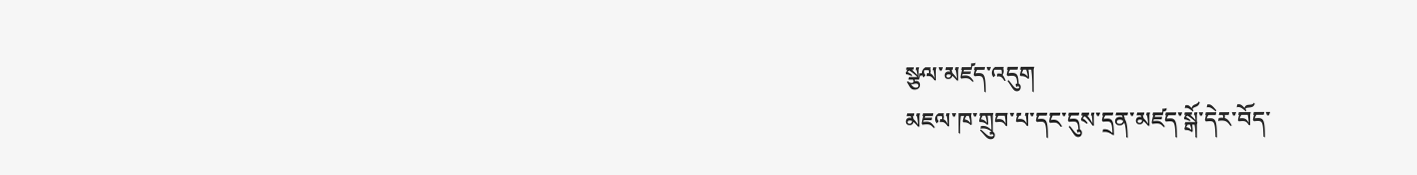སྩལ་མཛད་འདུག
མཇལ་ཁ་གྲུབ་པ་དང་དུས་དྲན་མཛད་སྒོ་དེར་བོད་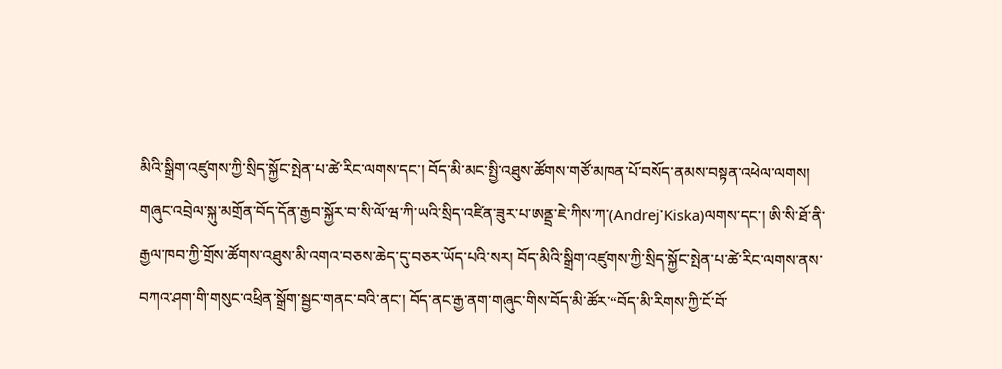མིའི་སྒྲིག་འཛུགས་ཀྱི་སྲིད་སྐྱོང་སྤེན་པ་ཚེ་རིང་ལགས་དང་། བོད་མི་མང་སྤྱི་འཐུས་ཚོགས་གཙོ་མཁན་པོ་བསོད་ནམས་བསྟན་འཕེལ་ལགས། གཞུང་འབྲེལ་སྐུ་མགྲོན་བོད་དོན་རྒྱབ་སྐྱོར་བ་སི་ལོ་ཝ་ཀི་ཡའི་སྲིད་འཛིན་ཟུར་པ་ཨནྡྲ་ཇེ་ཀིས་ཀ་(Andrej་Kiska)ལགས་དང་། ཨི་སི་ཐོ་ནི་རྒྱལ་ཁབ་ཀྱི་གྲོས་ཚོགས་འཐུས་མི་འགའ་བཅས་ཆེད་དུ་བཅར་ཡོད་པའི་སར། བོད་མིའི་སྒྲིག་འཛུགས་ཀྱི་སྲིད་སྐྱོང་སྤེན་པ་ཚེ་རིང་ལགས་ནས་བཀའ་ཤག་གི་གསུང་འཕྲིན་སྒྲོག་སྦྱང་གནང་བའི་ནང་། བོད་ནང་རྒྱ་ནག་གཞུང་གིས་བོད་མི་ཚོར་“བོད་མི་རིགས་ཀྱི་ངོ་བོ་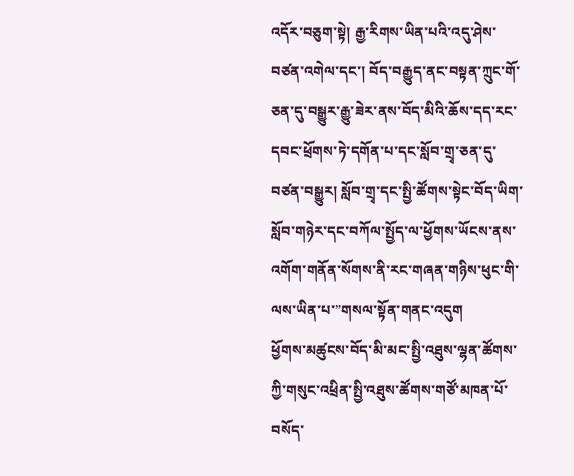འདོར་བཅུག་སྟེ། རྒྱ་རིགས་ཡིན་པའི་འདུ་ཤེས་བཙན་འགེལ་དང་། བོད་བརྒྱུད་ནང་བསྟན་ཀྲུང་གོ་ཅན་དུ་བསྒྱུར་རྒྱུ་ཟེར་ནས་བོད་མིའི་ཆོས་དད་རང་དབང་ཕྲོགས་ཏེ་དགོན་པ་དང་སློབ་གྲྭ་ཅན་དུ་བཙན་བསྒྱུར། སློབ་གྲྭ་དང་སྤྱི་ཚོགས་སྟེང་བོད་ཡིག་སློབ་གཉེར་དང་བཀོལ་སྤྱོད་ལ་ཕྱོགས་ཡོངས་ནས་འགོག་གནོན་སོགས་ནི་རང་གཞན་གཉིས་ཕུང་གི་ལས་ཡིན་པ་”གསལ་སྟོན་གནང་འདུག
ཕྱོགས་མཚུངས་བོད་མི་མང་སྤྱི་འཐུས་ལྷན་ཚོགས་ཀྱི་གསུང་འཕྲིན་སྤྱི་འཐུས་ཚོགས་གཙོ་མཁན་པོ་བསོད་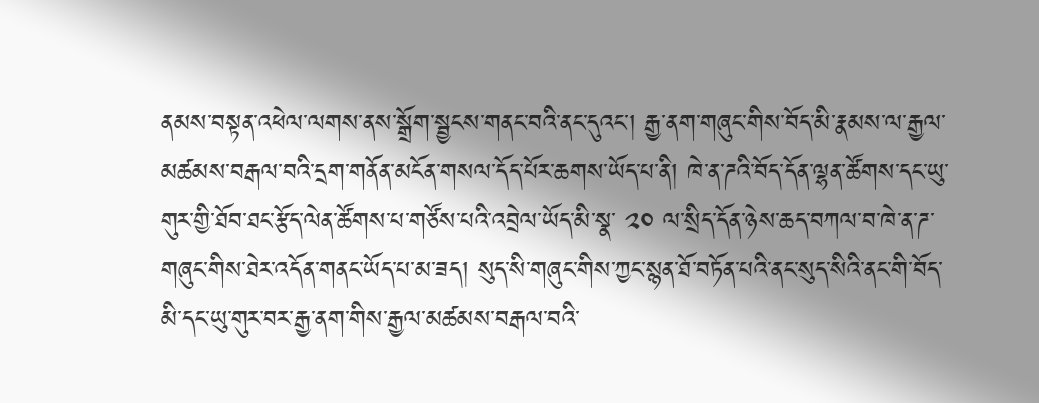ནམས་བསྟན་འཕེལ་ལགས་ནས་སྒྲོག་སྦྱངས་གནང་བའི་ནང་དུའང་། རྒྱ་ནག་གཞུང་གིས་བོད་མི་རྣམས་ལ་རྒྱལ་མཚམས་བརྒལ་བའི་དྲག་གནོན་མངོན་གསལ་དོད་པོར་ཆགས་ཡོད་པ་ནི། ཁེ་ན་ཌའི་བོད་དོན་ལྷན་ཚོགས་དང་ཡུ་གུར་གྱི་ཐོབ་ཐང་རྩོད་ལེན་ཚོགས་པ་གཙོས་པའི་འབྲེལ་ཡོད་མི་སྣ་ ༢༠ ལ་སྲིད་དོན་ཉེས་ཆད་བཀལ་བ་ཁེ་ན་ཌ་གཞུང་གིས་ཐེར་འདོན་གནང་ཡོད་པ་མ་ཟད། སུད་སི་གཞུང་གིས་ཀྱང་སྙན་ཐོ་བཏོན་པའི་ནང་སུད་སིའི་ནང་གི་བོད་མི་དང་ཡུ་གུར་བར་རྒྱ་ནག་གིས་རྒྱལ་མཚམས་བརྒལ་བའི་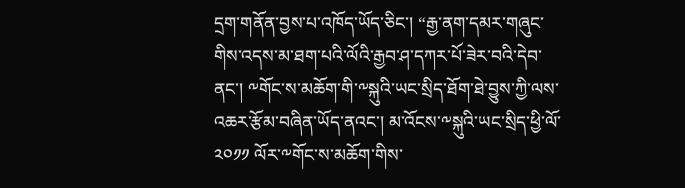དྲག་གནོན་བྱས་པ་འཁོད་ཡོད་ཅིང་། “རྒྱ་ནག་དམར་གཞུང་གིས་འདས་མ་ཐག་པའི་ལོའི་རྒྱབ་ཤ་དཀར་པོ་ཟེར་བའི་དེབ་ནང་། ༸གོང་ས་མཆོག་གི་༸སྐུའི་ཡང་སྲིད་ཐོག་ཐེ་བྱུས་ཀྱི་ལས་འཆར་རྩོམ་བཞིན་ཡོད་ནའང་། མ་འོངས་༸སྐུའི་ཡང་སྲིད་ཕྱི་ལོ་ ༢༠༡༡ ལོར་༸གོང་ས་མཆོག་གིས་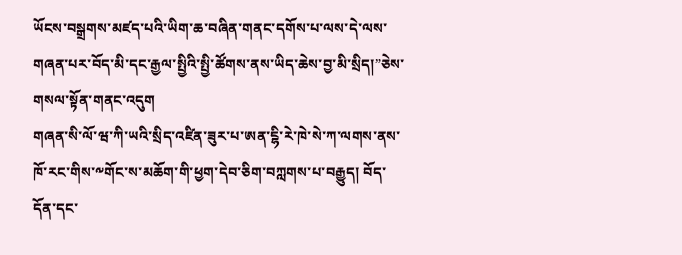ཡོངས་བསྒྲགས་མཛད་པའི་ཡིག་ཆ་བཞིན་གནང་དགོས་པ་ལས་དེ་ལས་གཞན་པར་བོད་མི་དང་རྒྱལ་སྤྱིའི་སྤྱི་ཚོགས་ནས་ཡིད་ཆེས་བྱ་མི་སྲིད།”ཅེས་གསལ་སྟོན་གནང་འདུག
གཞན་སི་ལོ་ཝ་ཀི་ཡའི་སྲིད་འཛིན་ཟུར་པ་ཨན་ངྷི་རེ་ཁེ་སེ་ཀ་ལགས་ནས་ཁོ་རང་གིས་༸གོང་ས་མཆོག་གི་ཕྱག་དེབ་ཅིག་བཀླགས་པ་བརྒྱུད། བོད་དོན་དང་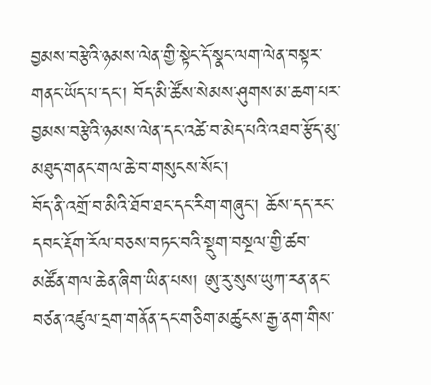བྱམས་བརྩེའི་ཉམས་ལེན་གྱི་སྟེང་དོ་སྣང་ལག་ལེན་བསྟར་གནང་ཡོད་པ་དང་། བོད་མི་ཚོས་སེམས་ཤུགས་མ་ཆག་པར་བྱམས་བརྩེའི་ཉམས་ལེན་དང་འཚེ་བ་མེད་པའི་འཐབ་རྩོད་མུ་མཐུད་གནང་གལ་ཆེ་བ་གསུངས་སོང་།
བོད་ནི་འགྲོ་བ་མིའི་ཐོབ་ཐང་དང་རིག་གཞུང་། ཆོས་དད་རང་དབང་རྡོག་རོལ་བཅས་བཏང་བའི་སྡུག་བསྔལ་གྱི་ཚབ་མཚོན་གལ་ཆེན་ཞིག་ཡིན་པས། ཨུ་རུ་སུས་ཡུཀ་རན་ནང་བཙན་འཛུལ་དྲག་གནོན་དང་གཅིག་མཚུངས་རྒྱ་ནག་གིས་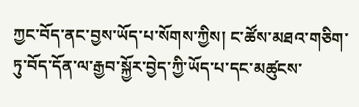ཀྱང་བོད་ནང་བྱས་ཡོད་པ་སོགས་ཀྱིས། ང་ཚོས་མཐའ་གཅིག་ཏུ་བོད་དོན་ལ་རྒྱབ་སྐྱོར་བྱེད་ཀྱི་ཡོད་པ་དང་མཚུངས་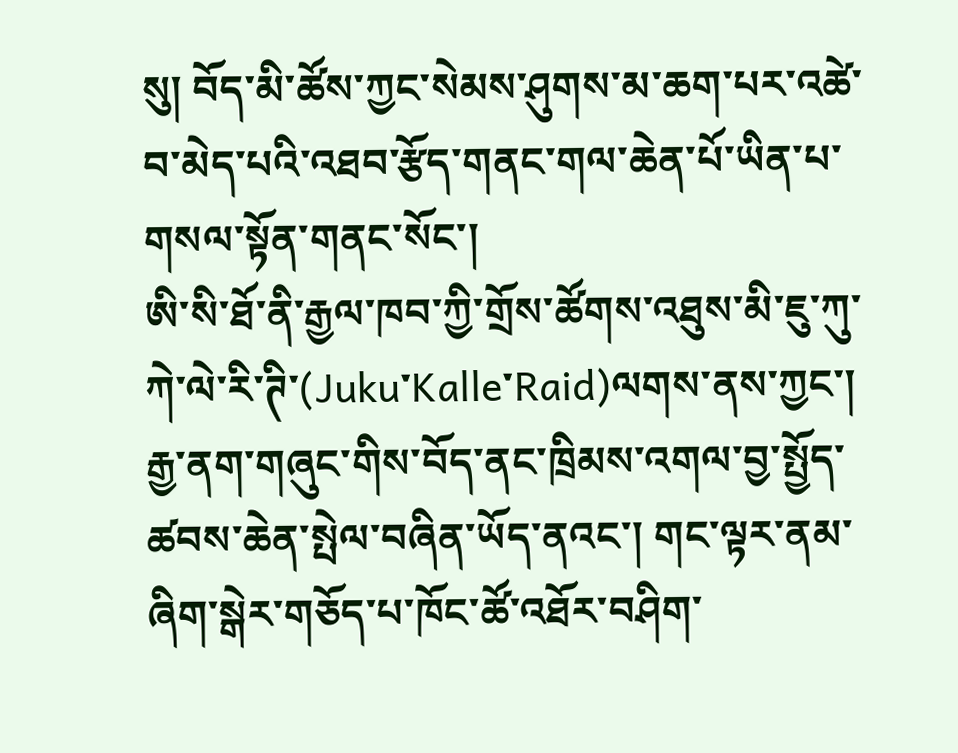སུ། བོད་མི་ཚོས་ཀྱང་སེམས་ཤུགས་མ་ཆག་པར་འཚེ་བ་མེད་པའི་འཐབ་རྩོད་གནང་གལ་ཆེན་པོ་ཡིན་པ་གསལ་སྟོན་གནང་སོང་།
ཨི་སི་ཐོ་ནི་རྒྱལ་ཁབ་ཀྱི་གྲོས་ཚོགས་འཐུས་མི་ཇུ་ཀུ་ཀེ་ལེ་རི་ཊི་(Juku་Kalle་Raid)ལགས་ནས་ཀྱང་། རྒྱ་ནག་གཞུང་གིས་བོད་ནང་ཁྲིམས་འགལ་བྱ་སྤྱོད་ཚབས་ཆེན་སྤེལ་བཞིན་ཡོད་ནའང་། གང་ལྟར་ནམ་ཞིག་སྒེར་གཅོད་པ་ཁོང་ཚོ་འཐོར་བཤིག་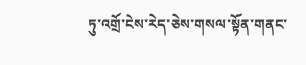ཏུ་འགྲོ་ངེས་རེད་ཅེས་གསལ་སྟོན་གནང་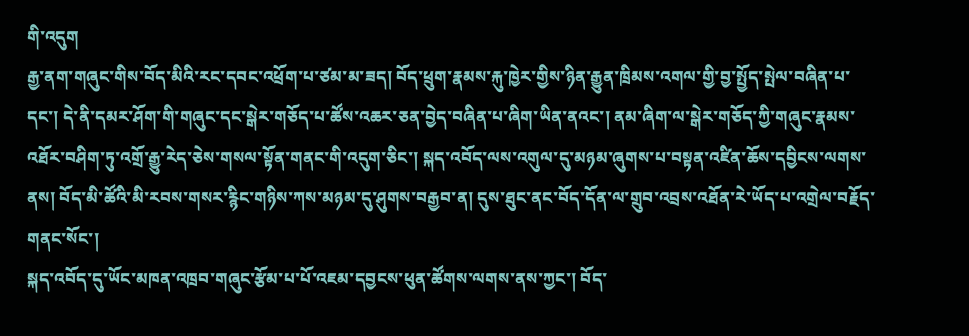གི་འདུག
རྒྱ་ནག་གཞུང་གིས་བོད་མིའི་རང་དབང་འཕྲོག་པ་ཙམ་མ་ཟད། བོད་ཕྲུག་རྣམས་རྐུ་ཁྱེར་གྱིས་ཉིན་རྒྱུན་ཁྲིམས་འགལ་གྱི་བྱ་སྤྱོད་སྤེལ་བཞིན་པ་དང་། དེ་ནི་དམར་ཤོག་གི་གཞུང་དང་སྒེར་གཅོད་པ་ཚོས་འཆར་ཅན་བྱེད་བཞིན་པ་ཞིག་ཡིན་ནའང་། ནམ་ཞིག་ལ་སྒེར་གཅོད་ཀྱི་གཞུང་རྣམས་འཐོར་བཤིག་ཏུ་འགྲོ་རྒྱུ་རེད་ཅེས་གསལ་སྟོན་གནང་གི་འདུག་ཅིང་། སྐད་འབོད་ལས་འགུལ་དུ་མཉམ་ཞུགས་པ་བསྟན་འཛིན་ཆོས་དབྱིངས་ལགས་ནས། བོད་མི་ཚོའི་མི་རབས་གསར་རྙིང་གཉིས་ཀས་མཉམ་དུ་ཤུགས་བརྒྱབ་ན། དུས་ཐུང་ནང་བོད་དོན་ལ་གྲུབ་འབྲས་འཐོན་རེ་ཡོད་པ་འགྲེལ་བརྗོད་གནང་སོང་།
སྐད་འབོད་དུ་ཡོང་མཁན་འཁྲབ་གཞུང་རྩོམ་པ་པོ་འཇམ་དབྱངས་ཕུན་ཚོགས་ལགས་ནས་ཀྱང་། བོད་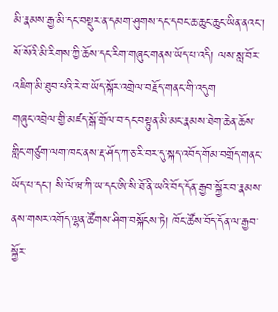མི་རྣམས་རྒྱ་མི་དང་བསྡུར་ན་དམག་ཤུགས་དང་དབང་ཆ་ཆུང་ཆུང་ཡིན་ནའང་། སོ་སོའི་མི་རིགས་ཀྱི་ཆོས་དང་རིག་གཞུང་གནས་ཡོད་པ་འདི། ལས་སླ་བོར་འཇིག་མི་ཐུབ་པའི་རེ་བ་ཡོད་སྐོར་འགྲེལ་བརྗོད་གནང་གི་འདུག
གཞུང་འབྲེལ་གྱི་མཛད་སྒོ་གྲོལ་བ་དང་བསྟུན་མི་མང་རྣམས་ཐེག་ཆེན་ཆོས་གླིང་གཙུག་ལག་ཁང་ནས་རྡ་ཤོད་ཀ་ཅ་རི་བར་དུ་སྐད་འབོད་གོམ་བགྲོད་གནང་ཡོད་པ་དང་། སི་ལོ་ཝ་ཀི་ཡ་དང་ཨི་སི་ཐོ་ནི་ཡའི་བོད་དོན་རྒྱབ་སྐྱོར་བ་རྣམས་ནས་གསར་འགོད་ལྷན་ཚོགས་ཤིག་བསྐོངས་ཏེ། ཁོང་ཚོས་བོད་དོན་ལ་རྒྱབ་སྐྱོར་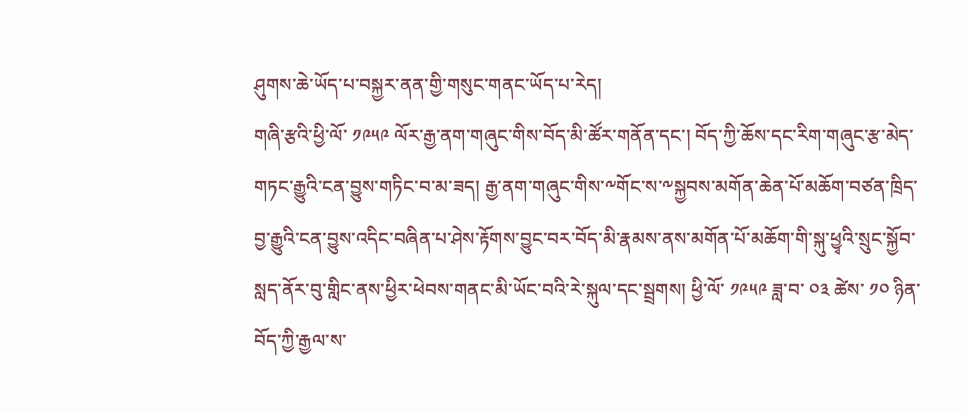ཤུགས་ཆེ་ཡོད་པ་བསྐྱར་ནན་གྱི་གསུང་གནང་ཡོད་པ་རེད།
གཞི་རྩའི་ཕྱི་ལོ་ ༡༩༥༩ ལོར་རྒྱ་ནག་གཞུང་གིས་བོད་མི་ཚོར་གནོན་དང་། བོད་ཀྱི་ཆོས་དང་རིག་གཞུང་རྩ་མེད་གཏང་རྒྱུའི་ངན་བྱུས་གཏིང་བ་མ་ཟད། རྒྱ་ནག་གཞུང་གིས་༸གོང་ས་༸སྐྱབས་མགོན་ཆེན་པོ་མཆོག་བཙན་ཁྲིད་བྱ་རྒྱུའི་ངན་བྱུས་འདིང་བཞིན་པ་ཤེས་རྟོགས་བྱུང་བར་བོད་མི་རྣམས་ནས་མགོན་པོ་མཆོག་གི་སྐུ་ཕྱྭའི་སྲུང་སྐྱོབ་སླད་ནོར་བུ་གླིང་ནས་ཕྱིར་ཕེབས་གནང་མི་ཡོང་བའི་རེ་སྐུལ་དང་སྦྲགས། ཕྱི་ལོ་ ༡༩༥༩ ཟླ་བ་ ༠༣ ཚེས་ ༡༠ ཉིན་བོད་ཀྱི་རྒྱལ་ས་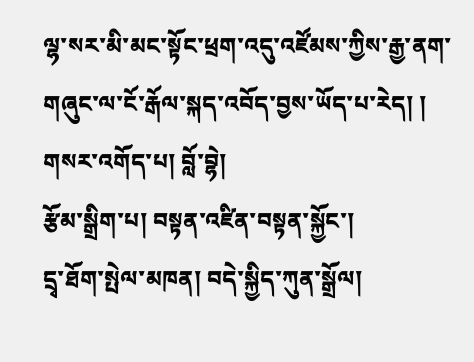ལྷ་སར་མི་མང་སྟོང་ཕྲག་འདུ་འཛོམས་ཀྱིས་རྒྱ་ནག་གཞུང་ལ་ངོ་རྒོལ་སྐད་འབོད་བྱས་ཡོད་པ་རེད། །
གསར་འགོད་པ། བློ་བྷེ།
རྩོམ་སྒྲིག་པ། བསྟན་འཛིན་བསྟན་སྐྱོང་།
དྲྭ་ཐོག་སྤེལ་མཁན། བདེ་སྐྱིད་ཀུན་སྒྲོལ།